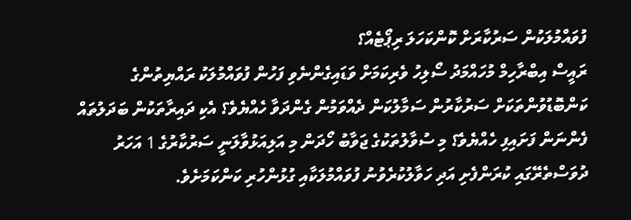ފުވައްމުލަކުން ސަރުކާރަށް ކޮންކަހަލަ ރިޕޯޓެއް؟
ރައީސް އިބްރާހިމް މުހައްމަދު ސޯލިހު ވެރިކަމަށް ވަޑައިގެންނެވި ފަހުން ފުވައްމުލަކު ރައްޔިތުންގެ ކަންބޮޑުވުންތަކަށް ސަރުކާރުން ސަމާލުކަން ދެއްވަމުން ގެންދަވާ ހެއްޔެވެ؟ އެކި ދައިރާތަކުން ބަދަލުތައް ފެންނަން ފަށައިފި ހެއްޔެވެ؟ މި ސުވާލުތަކުގެ ޖަވާބު ހޯދަން މި އަލިއަޅުވާލަނީ ސަރުކާރުގެ 1 އަހަރު ދުވަސްތެރޭގައި ކުރަންފެށި އަދި ހަވާލުކުރެވުނު ފުވައްމުލަކާއި ގުޅުންހުރި ކަންކަމަށެވެ.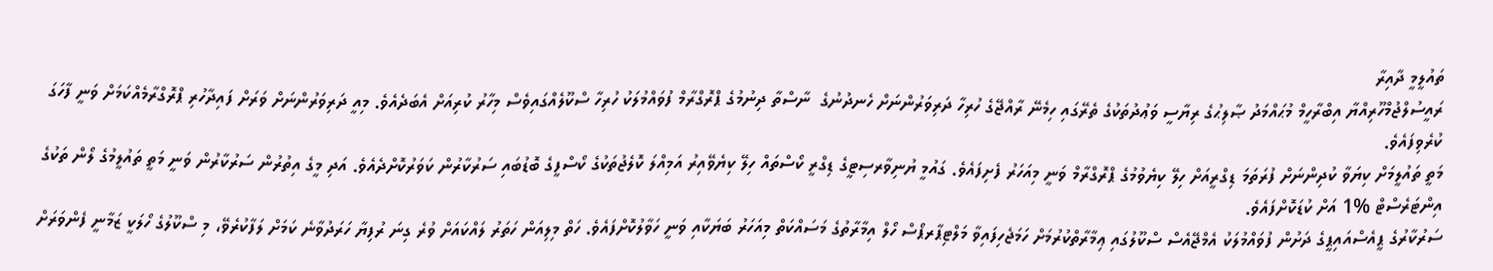ތައުލީމީ ދާއިރާ
ރައީސުލްޖުމްހޫރިއްޔާ އިބްރާހީމް މުޙައްމަދު ޞާލިޙުގެ ރިޔާސީ ވަޢުދުތަކުގެ ތެރޭގައި ހިމެނޭ ރާއްޖޭގެ ހުރިހާ ދަރިވަރުންނަށް ހެނދުނުގެ  ނާސްތާ ދިނުމުގެ ޕްރޮގްރާމް ފުވައްމުލަކު ހުރިހާ ސްކޫލެއްގައިވެސް މިހާރު ކުރިއަށް އެބަދެއެވެ. މިއީ ދަރިވަރުންނަށް ވަރަށް ފައިދާހުރި ޕްރޮގްރާމެއްކަމަށް ވަނީ ފާހަގަ ކުރެވިފައެވެ.
މަތީ ތައުލީމަށް ކިޔަވާ ކުދިންނަށް ފުރަތަމަ ޑިގްރީއަށް ހިލޭ ކިޔެވުމުގެ ޕްރޮގްރާމް ވަނީ މިއަހަރު ފެށިފައެވެ. ގައުމީ ޔުނިވާރސިޓީގެ ޑިގްރީ ކޯސްތައް ހިލޭ ކިޔެވޭއިރު އަމިއްލަ ކޮލެޖުތަކުގެ ކޯސްފީގެ ބޮޑުބައި ސަރުކާރުން ކަވަރުކޮށްދެއެވެ. އަދި މީގެ އިތުރުން ސަރުކާރުން ވަނީ މަތީ ތައުލީމުގެ ލޯން ތަކުގެ އިންޓަރެސްޓް %1 އަށް ކުޑަކޮށްފައެވެ.
ސަރުކާރުގެ ޕީއެސްއައިޕީގެ ދަށުން ފުވައްމުލަކު އެމްޖޭއެސް ސްކޫލުގައި ޢިމާރާތްކުރުމަށް ހަމަޖެހިފައިވާ މަލްޓިޕާރޕޯސް ހޯލް އިމާރާތުގެ މަސައްކަތް މިއަހަރު ބަޔަކާއި ވަނީ ހަވާލުކޮށްފައެވެ. ހަތް މިލިއަން ހަތަރު ލައްކައަށް ވުރެ ގިނަ ރުފިޔާ ހަރަދުވާނެ ކަމަށް ލަފާކުރެވޭ، މި ސްކޫލުގެ ހޯލަކީ ޒަމާނީ ފެންވަރަށް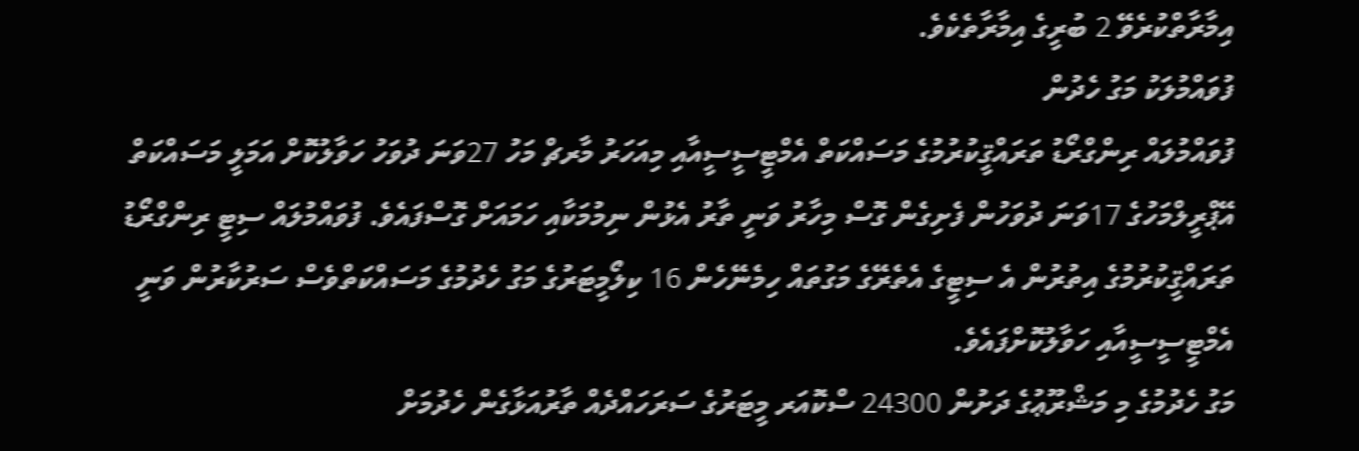އިމާރާތްކުރެވޭ 2 ބުރީގެ އިމާރާތެކެވެ.
ފުވައްމުލަކު މަގު ހެދުން
ފުވައްމުލައް ރިންގްރޯޑު ތަރައްޤީކުރުމުގެ މަސައްކަތް އެމްޓީސީސީއާއި މިއަހަރު މާރޗް މަހު 27ވަނަ ދުވަހު ހަވާލުކޮށް އަމަލީ މަސައްކަތް އޭޕްރީލްމަހުގެ 17ވަނަ ދުވަހުން ފެށިގެން ގޮސް މިހާރު ވަނީ ތާރު އެޅުން ނިމުމަކާއި ހަމައަށް ގޮސްފައެވެ. ފުވައްމުލައް ސިޓީ ރިންގްރޯޑު ތަރައްޤީކުރުމުގެ އިތުރުން އެ ސިޓީގެ އެތެރޭގެ މަގުތައް ހިމެނޭހެން 16 ކިލޯމީޓަރުގެ މަގު ހެދުމުގެ މަސައްކަތްވެސް ސަރުކާރުން ވަނީ އެމްޓީސީސީއާއި ހަވާލުކޮށްފައެވެ.
މަގު ހެދުމުގެ މި މަޝްރޫޢުގެ ދަށުން 24300 ސްކޮއަރ މީޓަރުގެ ސަރަހައްދެއް ތާރުއަޅާގެން ހެދުމަށް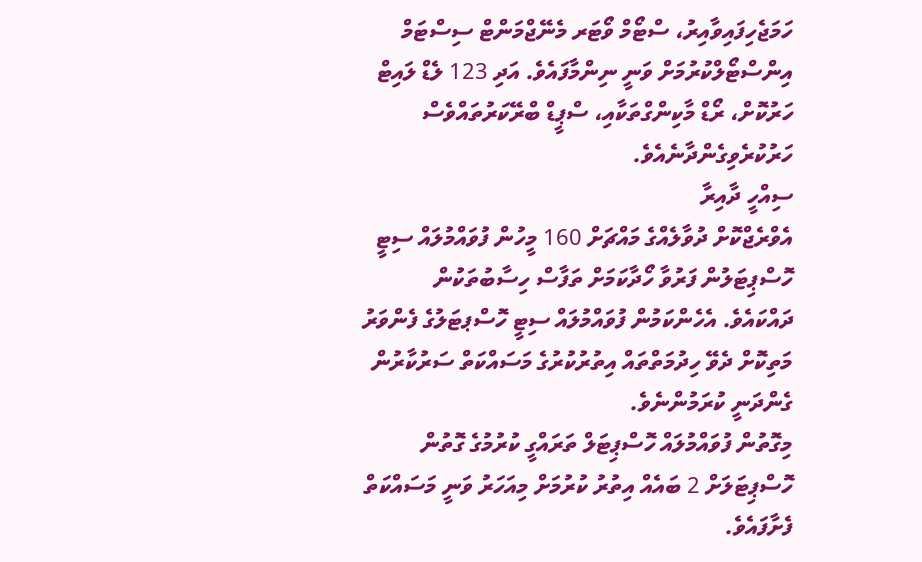ހަމަޖެހިފައިވާއިރު، ސްޓޯމް ވޯޓަރ މެނޭޖްމަންޓް ސިސްޓަމް އިންސްޓޯލްކުރުމަށް ވަނީ ނިންމާފައެވެ. އަދި 123 ލެޑް ލައިޓް ހަރުކޮށް، ރޯޑް މާކިންގްތަކާއި، ސްޕީޑް ބްރޭކަރުތައްވެސް ހަރުކުރެވިގެންދާނެއެވެ.
ސިއްހީ ދާއިރާ
އެވްރެޖްކޮށް ދުވާލެއްގެ މައްޗަށް 160 މީހުން ފުވައްމުލައް ސިޓީ ހޮސްޕިޓަލުން ފަރުވާ ހޯދާކަމަށް ތަފާސް ހިސާބުތަކުން ދައްކައެވެ. އެހެންކަމުން ފުވައްމުލައް ސިޓީ ހޮސްޕޓަލުގެ ފެންވަރު މަތިކޮށް ދެވޭ ހިދުމަތްތައް އިތުރުކުރުގެ މަސައްކަތް ސަރުކާރުން ގެންދަނީ ކުރަމުންނެވެ.
މިގޮތުން ފުވައްމުލައް ހޮސްޕިޓަލް ތަރައްގީ ކުރުމުގެ ގޮތުން ހޮސްޕިޓަލަށް 2 ބައެއް އިތުރު ކުރުމަށް މިއަހަރު ވަނީ މަސައްކަތް ފެށާފައެވެ.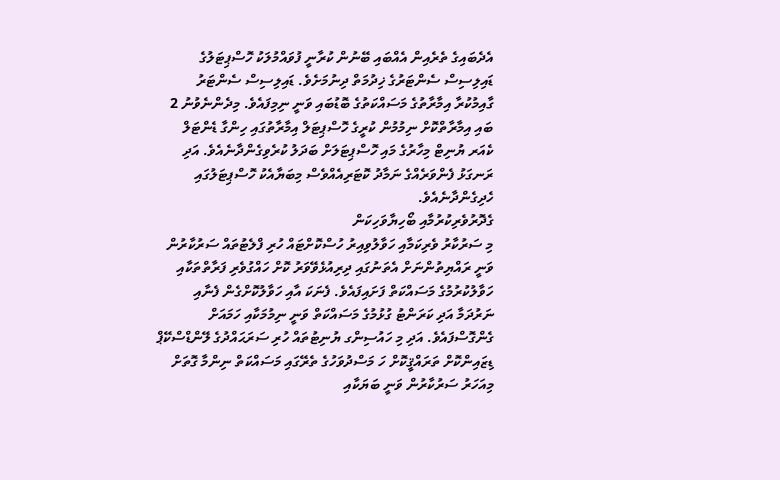އެދެބައިގެ ތެރެއިން އެއްބައި ބޭނުން ކުރާނީ ފުވައްމުލަކު ހޮސްޕިޓަލުގެ ޑައިލިސިސް ސެންޓަރުގެ ޚިދުމަތް ދިނުމަށެވެ. ޑައިލިސިސް ސެންޓަރު ގާއިމުކުރާ އިމާރާތުގެ މަސައްކަތުގެ ބޮޑުބައި ވަނީ ނިމިފައެވެ. މިދެންނެވުނު 2 ބައި އިމާރާތްކޮށް ނިމުމުން ކުރީގެ ހޮސްޕިޓަލް އިމާރާތުގައި ހިންގާ ޑެންޓަލް ކެއަރ ޔުނިޓް މިހާރުގެ މައި ހޮސްޕިޓަލަށް ބަދަލު ކުރެވިގެންދާނެއެވެ. އަދި ރަނގަޅު ފެންވަރެއްގެ ނަމާދު ކޮޓަރިއެއްވެސް މިބަޔާއެކު ހޮސްޕިޓަލުގައި ހެދިގެންދާނެއެވެ.
ގެދޮރުވެރިކުރުމާއި ބޯހިޔާވަހިކަން
މި ސަރުކާރު ވެރިކަމާއި ހަވާލުވިއިރު ހުސްކޮށްޓައް ހުރި ފްލެޓުތައް ސަރުކާރުން ވަނީ ރައްޔިތުންނަށް އެތަނުގައި ދިރިއުޅެވޭވަރު ކޮށް ހައްގުވެރި ފަރާތްތަކާއި ހަވާލުކުރުމުގެ މަސައްކަތް ފަށައިފައެވެ. ފެނަކަ އާއި ހަވާލުކޮށްގެން ފެނާއި ނަރުދަމާ އަދި ކަރަންޓު ގުޅުމުގެ މަސައްކަތް ވަނީ ނިމުމަކާއި ހަމައަށް ގެންގޮސްފައެވެ. އަދި މި ހައުސިންގ ޔުނިޓުތައް ހުރި ސަރަޙައްދުގެ ލޭންޑްސްކޭޕް ޑިޒައިންކޮށް ތަރައްޤީކޮށް ހަ މަސްދުވަހުގެ ތެރޭގައި މަސައްކަތް ނިންމާ ގޮތަށް މިއަހަރު ސަރުކާރުން ވަނީ ބަޔަކާއި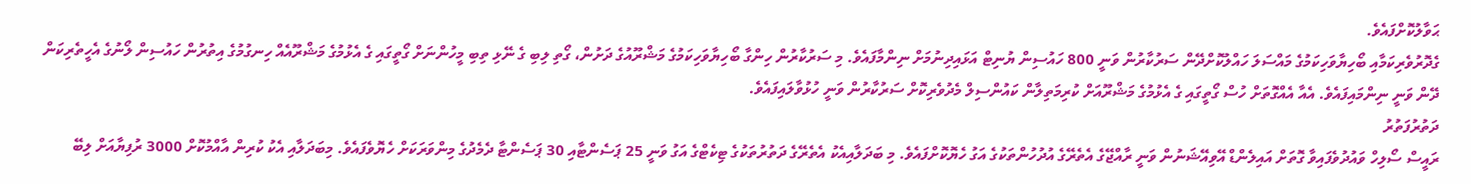ޙަވާލުކޮށްފައެވެ.
ގެދޮރުވެރިކަމާއި ބޯހިޔާވަހިކަމުގެ މައްސަލަ ހައްލުކޮށްދޭން ސަރުކާރުން ވަނީ 800 ހައުސިން ޔުނިޓް އަޅައިދިނުމަށް ނިންމާފައެވެ. މި ސަރުކާރުން ހިންގާ ބޯހިޔާވަހިކަމުގެ މަޝްރޫއުގެ ދަށުން، ގޯތި ލިބި ގެ ނޭޅި ތިބި މީހުންނަށް ގޯތީގައި ގެ އެޅުމުގެ މަޝްރޫއެއް ހިނގުމުގެ އިތުރުން ހައުސިން ލޯނުގެ އެހީތެރިކަން ދޭން ވަނީ ނިންމައިފައެވެ. އެއާ އެއްގޮތަށް ހުސް ގޯތީގައި ގެ އެޅުމުގެ މަޝްރޫއަށް ކުރިމަތިލާން ކައުންސިލް މެދުވެރިކޮށް ސަރުކާރުން ވަނީ ހުޅުވާލައިފައެވެ.
ދަތުރުފަތުރު
ރައީސް ސޯލިހް ވައުދުވެފައިވާ ގޮތަށް އައިލެންޑް އޭވިއޭޝަނުން ވަނީ ރާއްޖޭގެ އެތެރޭގެ އުދުހުންތަކުގެ އަގު ހެޔޮކޮށްފައެވެ. މި ބަދަލާއިއެކު އެތެރޭގެ ދަތުރުތަކުގެ ޓިކެޓްގެ އަގު ވަނީ 25 ޕަސެންޓާއި 30 ޕަސެންޓާ ދެމެދުގެ މިންވަރަކަށް ހެޔޮވެފައެވެ. މިބަދަލާއި އެކު ކުރިން އާއްމުކޮށް 3000 ރުފިޔާއަށް ލިބޭ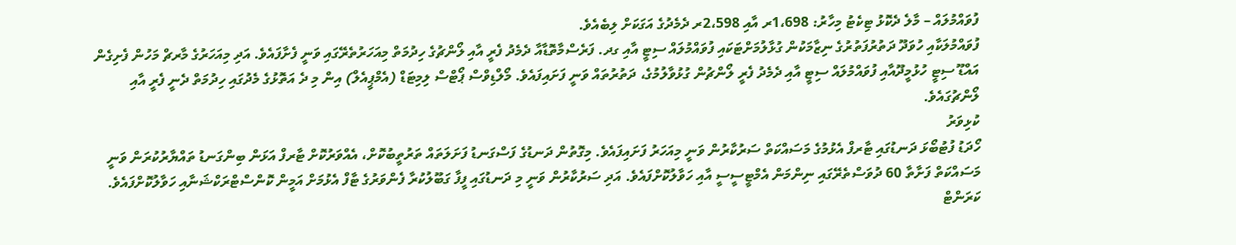ފުވައްމުލައް – މާލެ ދެކޮޅު ޓިކެޓު މިހާރު: 1،698ރ އާއި 2،598ރ ދެމެދުގެ އަގަކަށް ލިބެއެވެ.
ފުވައްމުލަކާއި ހުވަދޫ ދަތުރުފަތުރުގެ ނިޒާމަކުން ގުޅާލުމަށްޓަކައި ފުވައްމުލައް ސިޓީ އާއި ގދ. ފަރެސްމާތޮޑާއާ ދެމެދު ފެރީ އާއި ލޯންޗުގެ ހިދުމަތް މިއަހަރުތެރޭގައި ވަނީ ފެށާފައެވެ. އަދި މިއަހަރުގެ މާރޗް މަހުން ފެށިގެން އައްޑޫ ސިޓީ ހުޅުމީދޫއާއި ފުވައްމުލައް ސިޓީ އާއި ދެމެދު ފެރީ ލޯންޗުން ގުޅުވާލުމުގެ، ދަތުރުތައް ވަނީ ފަށައިފައެވެ. މޯލްޑިވްސް ޕޯޓްސް ލިމިޓަޑް (އެމްޕީއެލް) އިން މި ދެ އަތޮޅުގެ މެދުގައި ހިދުމަތް ދެނީ ފެރީ އާއި ލޯންޗުގައެވެ.
ކުޅިވަރު
ހޯދަޑު ފުޓުބޯޅަ ދަނޑުގައި ޓާރފް އެޅުމުގެ މަސައްކަތް ސަރުކާރުން ވަނީ މިއަހަރު ފަށައިފައެވެ. މިގޮތުން ދަނޑުގެ ފަސްގަނޑު ފަށަލަތައް ތަރުތީބުކޮށް، އެއްވަރުކޮށް ޓާރފް އަޅަން ބިންގަނޑު ތައްޔާރުކުރަން ވަނީ މަސައްކަތް ފަށާތާ 60 ދުވަސްތެރޭގައި ނިންމަން އެމްޓީސީސީ އާއި ހަވާލުކޮށްފައެވެ. އަދި ސަރުކާރުން ވަނީ މި ދަނޑުގައި ފީފާ ގަބޫލުކުރާ ފެންވަރުގެ ޓާފް އެޅުމަށް އަމީން ކޮންސްޓްރަކްޝަނާއި ހަވާލުކޮށްފައެވެ.
ކަރަންޓް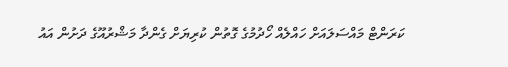ކަރަންޓް މައްސަލައަށް ހައްލެއް ހޯދުމުގެ ގޮތުން ކުރިޔަށް ގެންދާ މަޝްރުއޫގެ ދަށުން އައު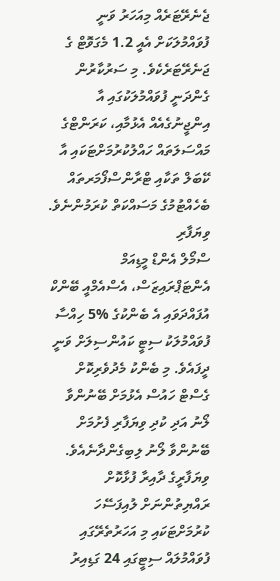ޖެނެރޭޓަރެއް މިއަހަރު ވަނީ ފުވައްމުލަކަށް އެއީ 1.2 މެގަވޮޓް ގެ ޖަނެރޭޓަރެކެވެ. މި ސަރުކާރުން ގެންދަނީ ފުވައްމުލަކުގައި އާ އިންޖީނުގެއެއް އެޅުމާއި، ކަރަންޓްގެ މައްސަލަތައް ހައްލުކުރުމަށްޓަކައި އާ ކޭބަލް ތަކާއި ޓްރާންސްފޯމަރތައް ބެހެއްޓުމުގެ މަސައްކަތް ކުރަމުންނެވެ.
ވިޔަފާރި
ސްމޯލް އެންޑް މީޑިއަމް އެންޓަޕްރައިޒަސް، އެސްއެމްއީ ބޭންކް އުފައްދަވައި އެ ބެންކުގެ %5 ހިއްސާ ފުވައްމުލަކު ސިޓީ ކައުންސިލަށް ވަނީ ދީފައެވެ. މި ބެންކު މެދުވެރިކޮށް ގެސްޓް ހައުސް އެޅުމަށް ބޭނުންވާ ލޯނު އަދި ކުދި ވިޔަފާރި ފެށުމަށް ބޭނުންވާ ލޯނު ލިބިގެންދާނެއެވެ.
ވިޔަފާރީގެ ދާއިރާ ފުޅާކޮށް ރައްޔިތުންނަށް ލުއިފަސޭހަ ކުރުމަށްޓަކައި މި އަހަރުތެރޭގައި ފުވައްމުލައް ސިޓީގައި 24 ގަޑިއިރު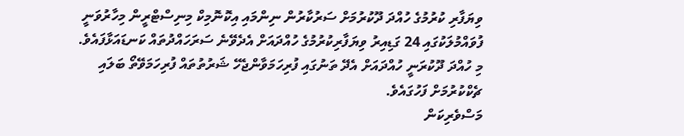ވިޔަފާރި ކުރުމުގެ ހުއްދަ ދޫކުރުމަށް ސަރުކާރުން ނިންމައި އިކޮނޮމިކް މިނިސްޓްރީން މިހާރުވަނީ ފުވައްމުލަކުގައި 24 ގަޑިއިރު ވިޔަފާރިކުރުމުގެ ހުއްދައަށް އެދެވޭނެ ސަރަހައްދުތައް ކަނޑައަޅާފައެވެ. މި ހުއްދަ ދޫކުރަނީ ހުއްދައަށް އެދޭ ތަނުގައި ފުރިހަމަވާންޖެހޭ ޝަރުތުތައް ފުރިހަމަވޭތޯ ބަލައި ޗެކްކުރުމަށް ފަހުގައެވެ.
މަސްވެރިކަން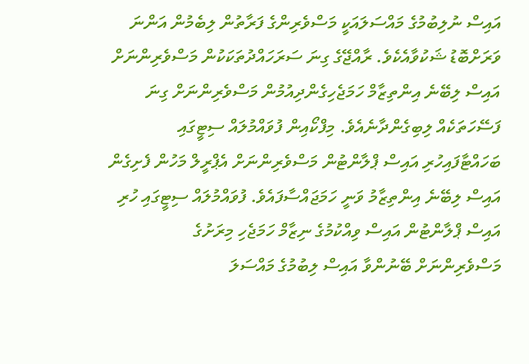އައިސް ނުލިބުމުގެ މައްސަލައަކީ މަސްވެރިންގެ ފަރާތުން ލިބެމުން އަންނަ ވަރަށްބޮޑު ޝަކުވާއެކެވެ. ރާއްޖޭގެ ގިނަ ސަރަހައްދުތަކަކުން މަސްވެރިންނަށް އައިސް ލިބޭނެ އިންތިޒާމް ހަމަޖެހިގެންދިއުމުން މަސްވެރިންނަށް ގިނަ ފަސޭހަތަކެއް ލިބިގެންދާނެއެވެ. މިފްކޯއިން ފުވައްމުލައް ސިޓީގައި ބަހައްޓާފައިހުރި އައިސް ޕްލާންޓުން މަސްވެރިންނަށް އެޕްރީލް މަހުން ފެށިގެން އައިސް ލިބޭނެ އިންތިޒާމު ވަނީ ހަމަޖައްސާފައެވެ. ފުވައްމުލައް ސިޓީގައި ހުރި އައިސް ޕްލާންޓުން އައިސް ވިއްކުމުގެ ނިޒާމް ހަމަޖެހި މިރަށުގެ މަސްވެރިންނަށް ބޭނުންވާ އައިސް ލިބުމުގެ މައްސަލަ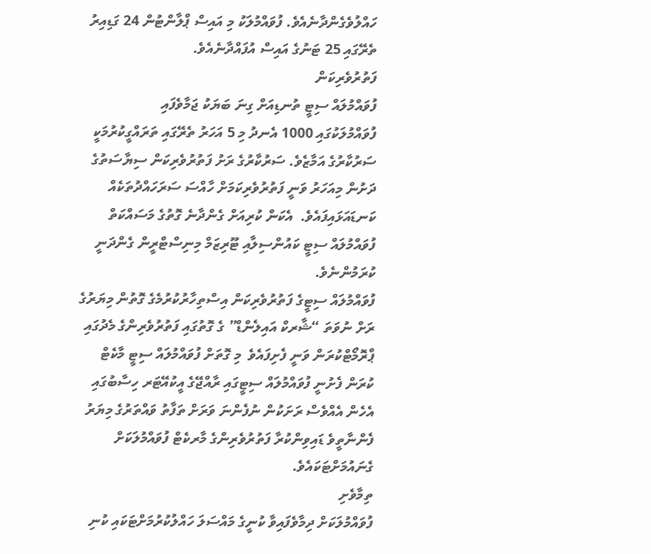ހައްލުވެގެންދާނެއެވެ. ފުވައްމުލަކު މި އައިސް ޕްލާންޓުން 24 ގަޑިއިރު ތެރޭގައި 25 ޓަނުގެ އައިސް އުފައްދާނެއެވެ.
ފަތުރުވެރިކަން
ފުވައްމުލައް ސިޓީ ތުނޑިއަށް ގިނަ ބަޔަކު ޖަމާވެފައި
ފުވައްމުލަކުގައި 1000 އެނދު މި 5 އަހަރު ތެރޭގައި ތަރައްގީކުރުމަކީ ސަރުކާރުގެ އަމާޒެވެ. ސަރުކާރުގެ ރަށު ފަތުރުވެރިކަން ސިޔާސަތުގެ ދަށުން މިއަހަރު ވަނީ ފަތުރުވެރިކަމަށް ހާއްސަ ސަރަހައްދުތަކެއް ކަނޑައަޅައިފައެވެ.  އެކަން ކުރިއަށް ގެންދާނެ ގޮތުގެ މަސައްކަތް ފުވައްމުލައް ސިޓީ ކައުންސިލާއި ޓޫރިޒަމް މިނިސްޓްރީން ގެންދަނީ ކުރަމުންނެވެ.
ފުވައްމުލައް ސިޓީގެ ފަތުރުވެރިކަން އިސްތިހާރުކުރުމެގެ ގޮތުން މިޔަރުގެ ރަށް ނުވަތަ “ޝާރކް އައިލެންޑް” ގެ ގޮތުގައި ފަތުރުވެރިންގެ މެދުގައި ޕްރޮމޯޓްކުރަން ވަނީ ފެށިފައެވެ  މި ގޮތަށް ފުވައްމުލައް ސިޓީ މާކެޓް ކުރަން ފެށުނީ ފުވައްމުލައް ސިޓީގައި ރާއްޖޭގެ އީކުއޭޓަރ ހިސާބުގައި އެހެން އެއްވެސް ރަށަކުން ނުފެންނަ ވަރަށް ތަފާތު ވައްތަރުގެ މިޔަރު ފެންނާތީވެ ޑައިވިންކުރާ ފަތުރުވެރިންގެ މާރކެޓް ފުވައްމުލަކަށް ގެނައުމަށްޓަކައެވެ.
ތިމާވެށި
ފުވައްމުލަކަށް ދިމާވެފައިވާ ކުނީގެ މައްސަލަ ހައްލުކުރުމަށްޓަކައި ކުނި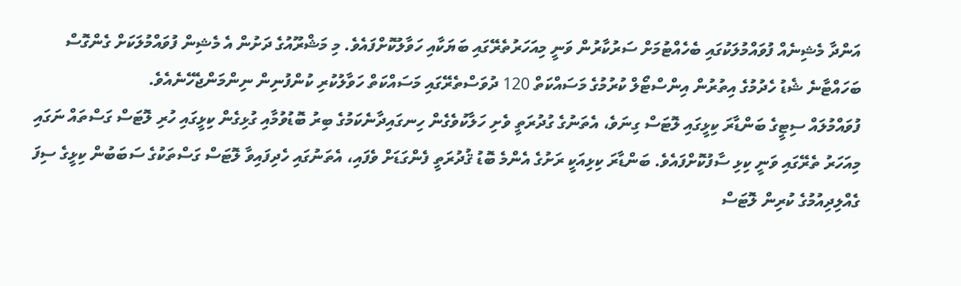އަންދާ މެޝިނެއް ފުވައްމުލަކުގައި ބެހެއްޓުމަށް ސަރުކާރުން ވަނީ މިއަހަރުތެރޭގައި ބަޔަކާއި ހަވާލުކޮށްފައެވެ. މި މަޝްރޫއުގެ ދަށުން އެ މެޝިން ފުވައްމުލަކަށް ގެންގޮސް ބަހައްޓާނެ ޝެޑު ހެދުމުގެ އިތުރުން އިންސްޓޯލް ކުރުމުގެ މަސައްކަތް 120 ދުވަސްތެރޭގައި މަސައްކަތް ހަވާލުކުރި ކުންފުނިން ނިންމަންޖެހޭނެއެވެ.
ފުވައްމުލައް ސިޓީގެ ބަންޑާރަ ކިޅީގައި ލޮޓަސް ގިނަވެ، އެތަނުގެ ގުދުރަތީ ވެށި ހަލާކުވެގެން ހިނގައިދާނެކަމުގެ ބިރު ބޮޑުވުމާއި ގުޅިގެން ކިޅީގައި ހުރި ލޮޓަސް ގަސްތައް ނަގައި މިއަހަރު ތެރޭގައި ވަނީ ކިޅި ސާފުކޮށްފައެވެ. ބަންޑާރަ ކިޅިއަކީ ރަށުގެ އެންމެ ބޮޑު ޤުދުރަތީ ފެންގަޑަށް ވެފައި، އެތަނުގައި ހެދިފައިވާ ލޮޓަސް ގަސްތަކުގެ ސަބަބުން ކިޅީގެ ސިފަ ގެއްލިދިއުމުގެ ކުރިން ލޮޓަސް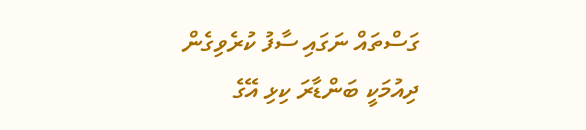ގަސްތައް ނަގައި ސާފު ކުރެވިގެން ދިއުމަކީ ބަންޑާރަ ކިޅި އޭގެ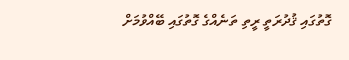ގޮތުގައި ޤުދުރަތީ ރީތި ތަނެއްގެ ގޮތުގައި ބޭއްވުމަށް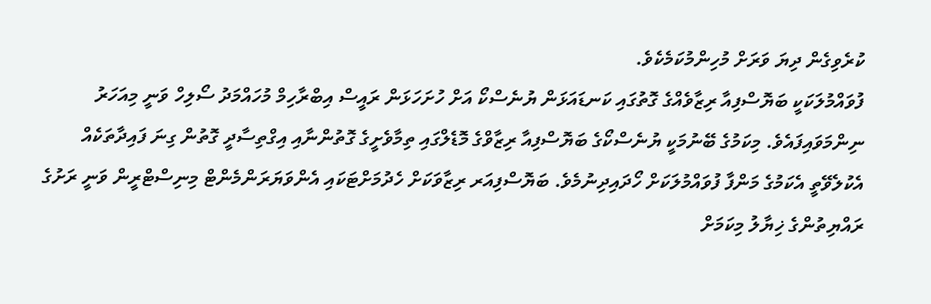ކުރެވިގެން ދިޔަ ވަރަށް މުހިންމުކަމެކެވެ.
ފުވައްމުލަކަކީ ބަޔޮސްފިއާ ރިޒާވެއްގެ ގޮތުގައި ކަނޑައަޅަން ޔުނެސްކޯ އަށް ހުށަހަޅަން ރައީސް އިބްރާހިމް މުހައްމަދު ސޯލިހް ވަނީ މިއަހަރު ނިންމަވައިފައެވެ. މިކަމުގެ ބޭނުމަކީ ޔުނެސްކޯގެ ބަޔޮސްފިއާ ރިޒާވްގެ މޮޑެލްގައި ތިމާވެށީގެ ގޮތުންނާއި އިގްތިސާދީ ގޮތުން ގިނަ ފައިދާތަކެއް އެކުލެވޭތީ އެކަމުގެ މަންފާ ފުވައްމުލަކަށް ހޯދައިދިނުމެވެ. ބަޔޮސްފިއަރ ރިޒާވަކަށް ހެދުމަށްޓަކައި އެންވަޔަރަންމެންޓް މިނިސްޓްރީން ވަނީ ރަށުގެ ރައްޔިތުންގެ ޚިޔާލު މިކަމަށް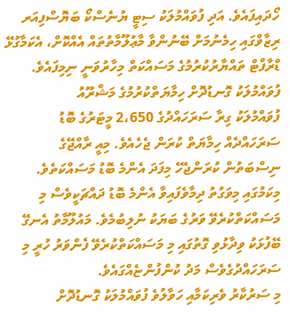ހޯދައިފައެވެ. އަދި ފުވައްމުލަކު ސިޓީ ޔުނެސްކޯ ބަޔޮސްފިއަރ ރިޒާވްގައި ހިމެނުމަށް ބޭނުންވާ މާޢުލޫމާތުތައް އެއްކޮށް، އެކަމާގުޅޭ ޑްރާފްޓް ތައްޔާރުކުރުމުގެ މަސައްކަތް މިހާރުވަނީ ނިމިފައެވެ.
ފުވައްމުލަކު ގޮނޑުދޮށް ހިމާޔަތްކުރުމުގެ މަޝްރޫއު
ފުވައްމުލަކު ގިރާ ސަރަހައްދުގެ 2،650 މީޓަރުގެ ބޮޑު ސަރަހައްދެއް ހިމާޔަތް ކުރަން ޖެހެއެވެ. މިއީ ރާއްޖޭގެ ނިސްބަތުން ކުރަންޖެހޭ މިފަދަ އެންމެ ބޮޑު މަސައްކަތެވެ. މިކަމުގައި މިވަގުތު ދިމާވެފައިވާ އެންމެ ބޮޑު ދައްޗަކީވެސް މި މަސައްކަތްކުރެވޭ ވަރުގެ ބަޔަކު ނުލިބުމެވެ. މައުލޫމާތު އެނގޭ ބޭފުޅަކު ވިދާޅުވި ގޮތުގައި މި މަސައްކަތްކުރެވޭ ފެންވަރު ހުރީ މި ސަރަހައްދުގެވެސް މަދު ކުންފުންޏެއްގައެވެ.
މި ސަރުކާރު ވެރިކަމާއި ހަވާލުވެ ފުވައްމުލަކު ގޮނޑުދޮށް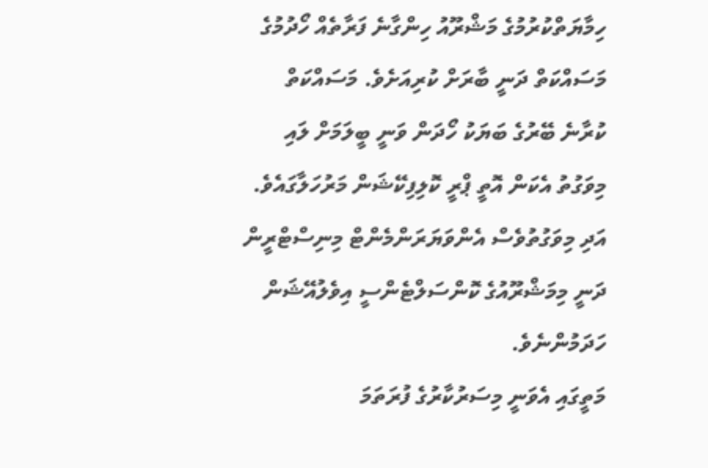ހިމާޔަތްކުރުމުގެ މަޝްރޫއު ހިންގާނެ ފަރާތެއް ހޯދުމުގެ މަސައްކަތް ދަނީ ބާރަށް ކުރިއަށެވެ. މަސައްކަތް ކުރާނެ ބޭރުގެ ބަޔަކު ހޯދަން ވަނީ ބީލަމަށް ލައި މިވަގުތު އެކަން އޮތީ ޕްރީ ކޮލިފިކޭޝަން މަރުހަލާގައެވެ. އަދި މިވަގުތުވެސް އެންވަޔަރަންމެންޓް މިނިސްޓްރީން ދަނީ މިމަޝްރޫއުގެ ކޮންސަލްޓެންސީ އިވެލުއޭޝަން ހަދަމުންނެވެ.
މަތީގައި އެވަނީ މިސަރުކާރުގެ ފުރަތަމަ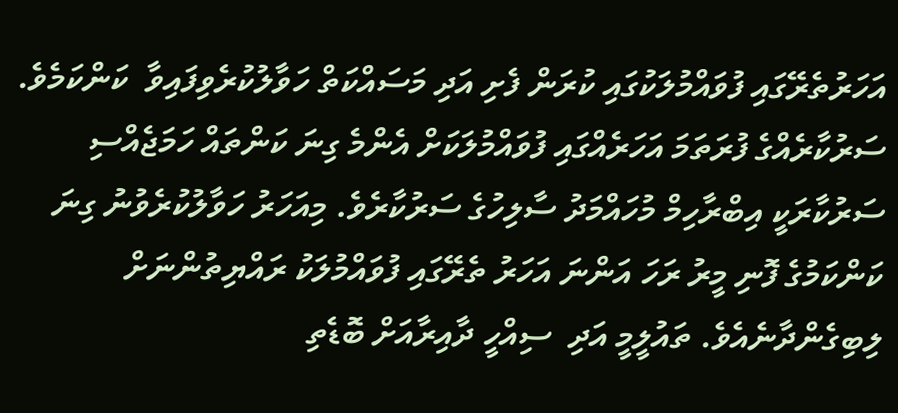އަހަރުތެރޭގައި ފުވައްމުލަކުގައި ކުރަން ފެށި އަދި މަސައްކަތް ހަވާލުކުރެވިފައިވާ  ކަންކަމެވެ. ސަރުކާރެއްގެ ފުރަތަމަ އަހަރެއްގައި ފުވައްމުލަކަށް އެންމެ ގިނަ ކަންތައް ހަމަޖެއްސި ސަރުކާރަކީ އިބްރާހިމް މުހައްމަދު ސާލިހުގެ ސަރުކާރެވެ. މިއަހަރު ހަވާލުކުރެވުނު ގިނަ ކަންކަމުގެ ފޮނި މީރު ރަހަ އަންނަ އަހަރު ތެރޭގައި ފުވައްމުލަކު ރައްޔިތުންނަށް ލިބިގެންދާނެއެވެ. ތައުލީމީ އަދި  ސިއްހީ ދާއިރާއަށް ބޮޑެތި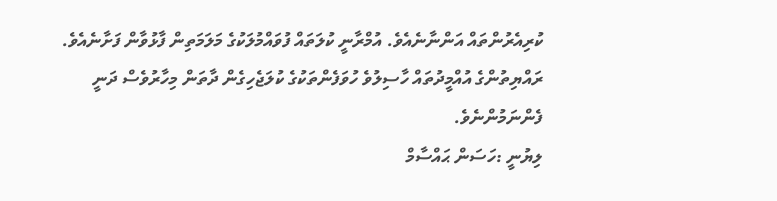ކުރިއެރުންތައް އަންނާނެއެވެ. އުމްރާނީ ކުލަތައް ފުވައްމުލަކުގެ މަލަމަތިން ފާޅުވާން ފަށާނެއެވެ. ރައްޔިތުންގެ އުއްމީދުތައް ހާސިލުވެ ހުވަފެންތަކުގެ ކުލަޖެހިގެން ދާތަން މިހާރުވެސް ދަނީ ފެންނަމުންނެވެ.
ލިޔުނީ :ހަސަން ޙައްސާމް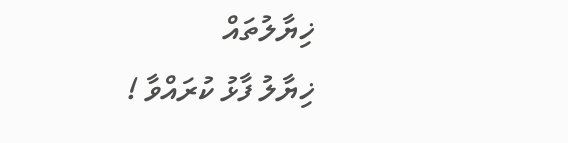ޚިޔާލުތައް
ޚިޔާލު ފާޅު ކުރައްވާ !